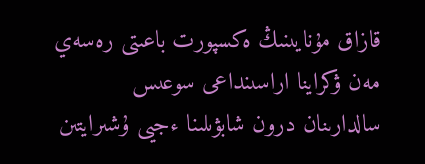قازاق مۇنايىنىڭ ەكسپورت باعىتى رەسەي مەن ۋكراينا اراسىنداعى سوعىس سالدارىنان درون شابۋىلىنا ءجيى ۇشىرايتىن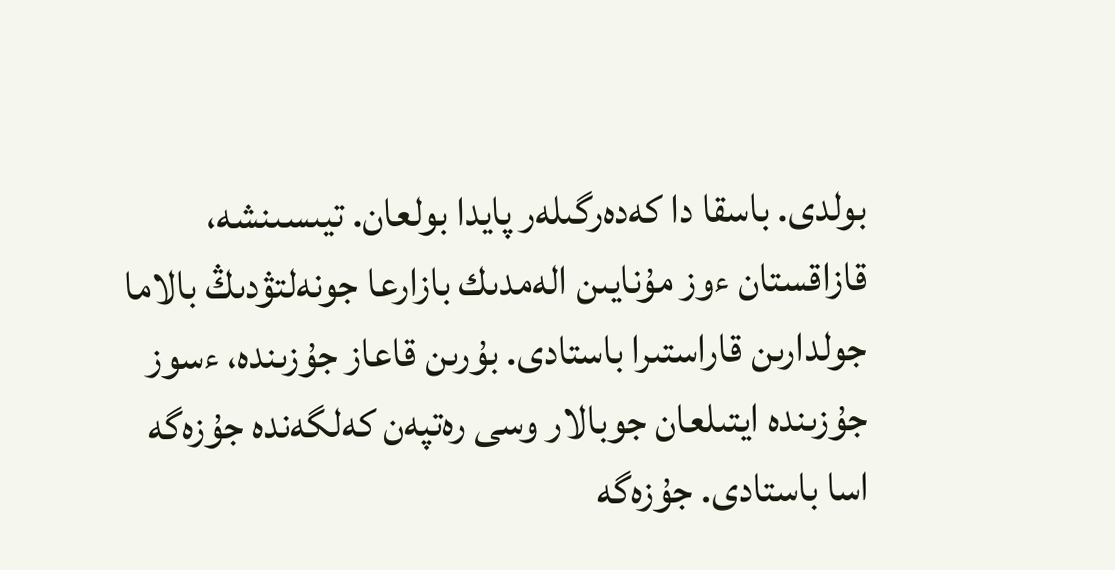بولدى. باسقا دا كەدەرگىلەر پايدا بولعان. تيىسىنشە، قازاقستان ءوز مۇنايىن الەمدىك بازارعا جونەلتۋدىڭ بالاما جولدارىن قاراستىرا باستادى. بۇرىن قاعاز جۇزىندە، ءسوز جۇزىندە ايتىلعان جوبالار وسى رەتپەن كەلگەندە جۇزەگە اسا باستادى. جۇزەگە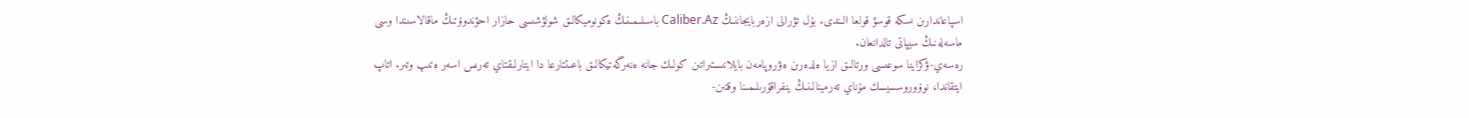اسپاعاندارىن ىسكە قوسۋ قولعا الىندى. بۇل تۋرالى ازەربايجاننىڭ Caliber.Az باسىلىمىنىڭ ەكونوميكالىق شولۋشىسى حازار احۋندوۆتىڭ ماقالاسىندا وسى ماسەلەنىڭ سيپاتى تالدانعان.
رەسەي-ۋكراينا سوعىسى ورتالىق ازيا ەلدەرىن ەۋروپامەن بايلانىستىراتىن كولىك جانە ەنەرگەتيكالىق باعىتتارعا دا ايتارلىقتاي تەرىس اسەر ەتىپ وتىر. اتاپ ايتقاندا، نوۆوروسسيسك مۇناي تەرمينالىنىڭ ينفراقۇرىلىمىنا وقتىن-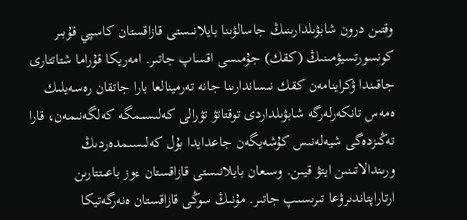وقتىن درون شابۋىلدارىنىڭ جاسالۋىنا بايلانىستى قازاقستان كاسپي قۇبىر كونسورتسيۋمىنىڭ (كقك) جۇمىسى اقساپ جاتىر. امەريكا قۇراما شتاتتارى جاقىندا ۋكراينامەن كقك نىساندارىنا جانە تەرمينالعا بارا جاتقان رەسەيلىك ەمەس تانكەرلەرگە شابۋىلداردى توقتاتۋ تۋرالى كەلىسىمگە كەلگەنىمەن، قارا تەڭىزدەگى شيەلەنىس كۇشەيگەن جاعدايدا بۇل كەلىسىمدەردىڭ ورىندالاتىنىن ايتۋ قيىن. وسىعان بايلانىستى قازاقستان ءوز باعىتتارىن ارتاراپتاندىرۋعا تىرىسىپ جاتىر. مۇنىڭ سوڭى قازاقستان ەنەرگەتيكا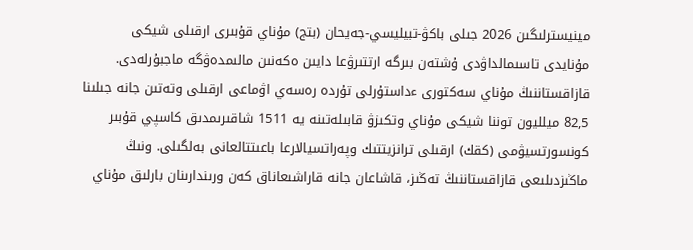مينيسترلىگىن 2026 جىلى باكۋ-تبيليسي-جەيحان (بتج) مۇناي قۇبىرى ارقىلى شيكى مۇنايدى تاسىمالداۋدى ۇشتەن بىرگە ارتتىرۋعا دايىن ەكەنىن مالىمدەۋگە ماجبۇرلەدى.
قازاقستاننىڭ مۇناي سەكتورى ءداستۇرلى تۇردە رەسەي اۋماعى ارقىلى وتەتىن جانە جىلىنا 82,5 ميلليون توننا شيكى مۇناي وتكىزۋ قابىلەتىنە يە 1511 شاقىرىمدىق كاسپي قۇبىر كونسورتسيۋمى (كقك) ارقىلى ترانزيتتىك وپەراتسيالارعا باعىتتالعانى بەلگىلى. ونىڭ ماڭىزدىلىعى قازاقستاننىڭ تەڭىز، قاشاعان جانە قاراشىعاناق كەن ورىندارىنان بارلىق مۇناي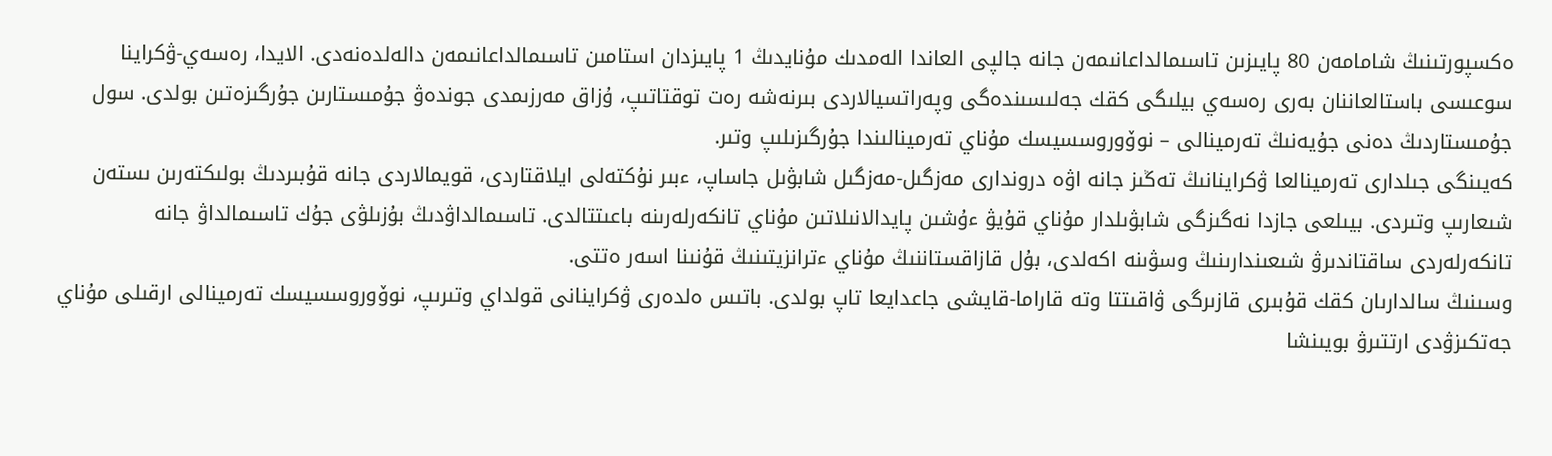ەكسپورتىنىڭ شامامەن 80 پايىزىن تاسىمالداعانىمەن جانە جالپى العاندا الەمدىك مۇنايدىڭ 1 پايىزدان استامىن تاسىمالداعانىمەن دالەلدەنەدى. الايدا، رەسەي-ۋكراينا سوعىسى باستالعاننان بەرى رەسەي بيلىگى كقك جەلىسىندەگى وپەراتسيالاردى بىرنەشە رەت توقتاتىپ، ۇزاق مەرزىمدى جوندەۋ جۇمىستارىن جۇرگىزەتىن بولدى. سول جۇمىستاردىڭ دەنى جۇيەنىڭ تەرمينالى – نوۆوروسسيسك مۇناي تەرمينالىندا جۇرگىزىلىپ وتىر.
كەيىنگى جىلدارى تەرمينالعا ۋكراينانىڭ تەڭىز جانە اۋە دروندارى مەزگىل-مەزگىل شابۋىل جاساپ، ءبىر نۇكتەلى ايلاقتاردى، قويمالاردى جانە قۇبىردىڭ بولىكتەرىن ىستەن شىعارىپ وتىردى. بيىلعى جازدا نەگىزگى شابۋىلدار مۇناي قۇيۋ ءۇشىن پايدالانىلاتىن مۇناي تانكەرلەرىنە باعىتتالدى. تاسىمالداۋدىڭ بۇزىلۋى جۇك تاسىمالداۋ جانە تانكەرلەردى ساقتاندىرۋ شىعىندارىنىڭ وسۋىنە اكەلدى، بۇل قازاقستاننىڭ مۇناي ءترانزيتىنىڭ قۇنىنا اسەر ەتتى.
وسىنىڭ سالدارىان كقك قۇبىرى قازىرگى ۋاقىتتا وتە قاراما-قايشى جاعدايعا تاپ بولدى. باتىس ەلدەرى ۋكراينانى قولداي وتىرىپ، نوۆوروسسيسك تەرمينالى ارقىلى مۇناي جەتكىزۋدى ارتتىرۋ بويىنشا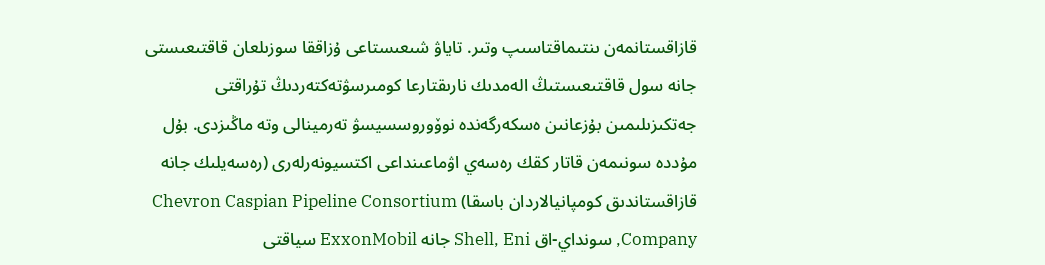قازاقستانمەن ىنتىماقتاسىپ وتىر. تاياۋ شىعىستاعى ۇزاققا سوزىلعان قاقتىعىستى جانە سول قاقتىعىستىڭ الەمدىك نارىقتارعا كومىرسۋتەكتەردىڭ تۇراقتى جەتكىزىلىمىن بۇزعانىن ەسكەرگەندە نوۆوروسسيسۋ تەرمينالى وتە ماڭىزدى. بۇل مۇددە سونىمەن قاتار كقك رەسەي اۋماعىنداعى اكتسيونەرلەرى (رەسەيلىك جانە قازاقستاندىق كومپانيالاردان باسقا) Chevron Caspian Pipeline Consortium Company, سونداي-اق Shell, Eni جانە ExxonMobil سياقتى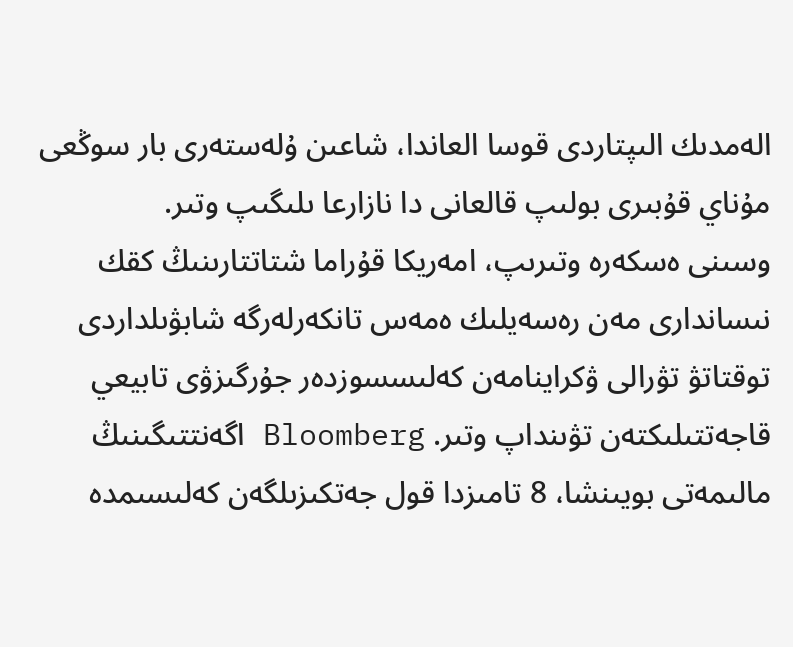الەمدىك الىپتاردى قوسا العاندا، شاعىن ۇلەستەرى بار سوڭعى مۇناي قۇبىرى بولىپ قالعانى دا نازارعا ىلىگىپ وتىر.
وسىنى ەسكەرە وتىرىپ، امەريكا قۇراما شتاتتارىنىڭ كقك نىساندارى مەن رەسەيلىك ەمەس تانكەرلەرگە شابۋىلداردى توقتاتۋ تۋرالى ۋكراينامەن كەلىسسوزدەر جۇرگىزۋى تابيعي قاجەتتىلىكتەن تۋىنداپ وتىر. Bloomberg اگەنتتىگىنىڭ مالىمەتى بويىنشا، 8 تامىزدا قول جەتكىزىلگەن كەلىسىمدە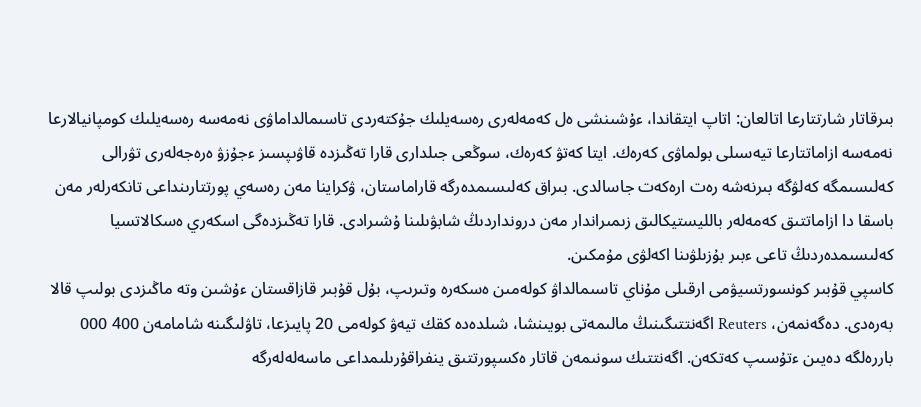بىرقاتار شارتتارعا اتالعان: اتاپ ايتقاندا، ءۇشىنشى ەل كەمەلەرى رەسەيلىك جۇكتەردى تاسىمالداماۋى نەمەسە رەسەيلىك كومپانيالارعا نەمەسە ازاماتتارعا تيەسىلى بولماۋى كەرەك. ايتا كەتۋ كەرەك، سوڭعى جىلدارى قارا تەڭىزدە قاۋىپسىز ءجۇزۋ ەرەجەلەرى تۋرالى كەلىسىمگە كەلۋگە بىرنەشە رەت ارەكەت جاسالدى. بىراق كەلىسىمدەرگە قاراماستان، ۋكراينا مەن رەسەي پورتتارىنداعى تانكەرلەر مەن باسقا دا ازاماتتىق كەمەلەر بالليستيكالىق زىمىراندار مەن درونداردىڭ شابۋىلىنا ۇشىرادى. قارا تەڭىزدەگى اسكەري ەسكالاتسيا كەلىسىمدەردىڭ تاعى ءبىر بۇزىلۋىنا اكەلۋى مۇمكىن.
كاسپي قۇبىر كونسورتسيۋمى ارقىلى مۇناي تاسىمالداۋ كولەمىن ەسكەرە وتىرىپ، بۇل قۇبىر قازاقستان ءۇشىن وتە ماڭىزدى بولىپ قالا بەرەدى. دەگەنمەن، Reuters اگەنتتىگىنىڭ مالىمەتى بويىنشا، شىلدەدە كقك تيەۋ كولەمى 20 پايىزعا، تاۋلىگىنە شامامەن 400 000 باررەلگە دەيىن ءتۇسىپ كەتكەن. اگەنتتىك سونىمەن قاتار ەكسپورتتىق ينفراقۇرىلىمداعى ماسەلەلەرگە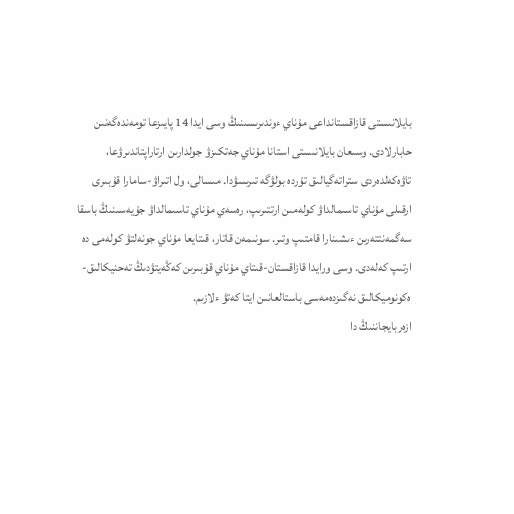بايلانىستى قازاقستانداعى مۇناي ءوندىرىسىنىڭ وسى ايدا 14 پايىزعا تومەندەگەنىن حابارلادى. وسىعان بايلانىستى استانا مۇناي جەتكىزۋ جولدارىن ارتاراپتاندىرۋعا، تاۋەكەلدەردى ستراتەگيالىق تۇردە بولۋگە تىرىسۋدا. مىسالى، ول اتىراۋ-سامارا قۇبىرى ارقىلى مۇناي تاسىمالداۋ كولەمىن ارتتىرىپ، رەسەي مۇناي تاسىمالداۋ جۇيەسىنىڭ باسقا سەگمەنتتەرىن ءىشىنارا قامتىپ وتىر. سونىمەن قاتار، قىتايعا مۇناي جونەلتۋ كولەمى دە ارتىپ كەلەدى. وسى ورايدا قازاقستان-قىتاي مۇناي قۇبىرىن كەڭەيتۋدىڭ تەحنيكالىق-ەكونوميكالىق نەگىزدەمەسى باستالعانىن ايتا كەتۋ ءلازىم.
ازەربايجاننىڭ دا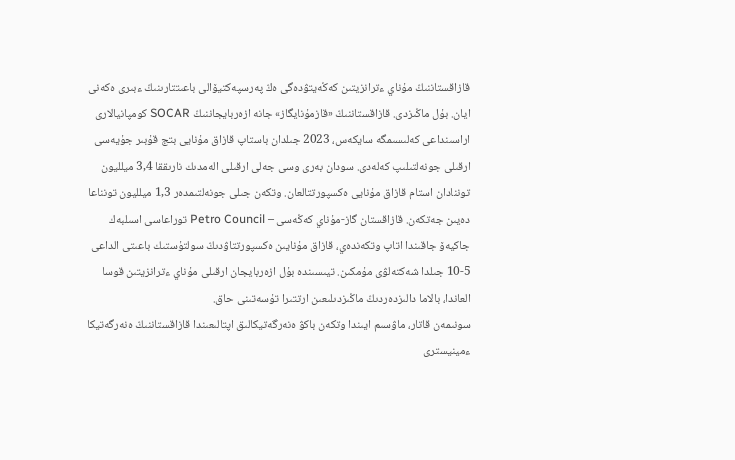قازاقستاننىڭ مۇناي ءترانزيتىن كەڭەيتۋدەگى ەڭ پەرسپەكتيۆالى باعىتتارىنىڭ ءبىرى ەكەنى ايان. بۇل ماڭىزدى. قازاقستاننىڭ «قازمۇنايگاز» جانە ازەربايجاننىڭ SOCAR كومپانيالارى اراسىنداعى كەلىسىمگە سايكەس، 2023 جىلدان باستاپ قازاق مۇنايى بتج قۇبىر جۇيەسى ارقىلى جونەلتىلىپ كەلەدى. سودان بەرى وسى جەلى ارقىلى الەمدىك نارىققا 3,4 ميلليون توننادان استام قازاق مۇنايى ەكسپورتتالعان. وتكەن جىلى جونەلتىمدەر 1,3 ميلليون تونناعا دەيىن جەتكەن. قازاقستان گاز-مۇناي كەڭەسى – Petro Council توراعاسى اسىلبەك جاكيەۆ جاقىندا اتاپ وتكەندەي، قازاق مۇنايىن ەكسپورتتاۋدىڭ سولتۇستىك باعىتى الداعى 5-10 جىلدا شەكتەلۋى مۇمكىن. تيىسىندە بۇل ازەربايجان ارقىلى مۇناي ءترانزيتىن قوسا العاندا، بالاما دالىزدەردىڭ ماڭىزدىلىعىن ارتتىرا تۇسەتىنى حاق.
سونىمەن قاتار، ماۋسىم ايىندا وتكەن باكۋ ەنەرگەتيكالىق اپتالىعىندا قازاقستاننىڭ ەنەرگەتيكا ءمينيسترى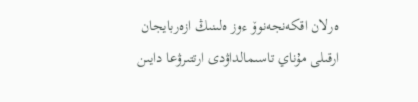ەرلان اقكەنجەنوۆ ءوز ەلىنىڭ ازەربايجان ارقىلى مۇناي تاسىمالداۋدى ارتتىرۋعا دايىن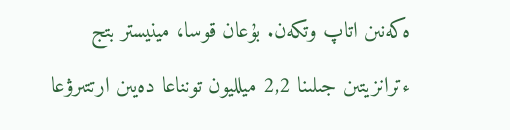ەكەنىن اتاپ وتكەن. بۇعان قوسا، مينيستر بتج ءترانزيتىن جىلىنا 2,2 ميلليون تونناعا دەيىن ارتتىرۋعا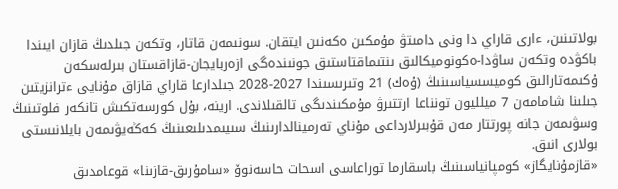بولاتىنىن، ءارى قاراي دا ونى دامىتۋ مۇمكىن ەكەنىن ايتقان. سونىمەن قاتار، وتكەن جىلدىڭ قازان ايىندا باكۋدە وتكەن ساۋدا-ەكونوميكالىق ىنتىماقتاستىق جونىندەگى ازەربايجان-قازاقستان بىرلەسكەن ۇكىمەتارالىق كوميسسياسىنىڭ (ۇەك) 21 وتىرىسىندا 2027-2028 جىلدارعا قاراي قازاق مۇنايى ءترانزيتىن جىلىنا شامامەن 7 ميلليون تونناعا ارتتىرۋ مۇمكىندىگى تالقىلاندى. ارينە، بۇل كورسەتكىش تانكەر فلوتىنىڭ وسۋىمەن جانە پورتتار مەن قۇبىرلارداعى مۇناي تەرمينالدارىنىڭ سىيىمدىلىعىنىڭ كەڭەيۋىمەن بايلانىستى بولارى انىق.
«قازمۇنايگاز» كومپانياسىنىڭ باسقارما توراعاسى اسحات حاسەنوۆ «سامۇرىق-قازىنا» قوعامدىق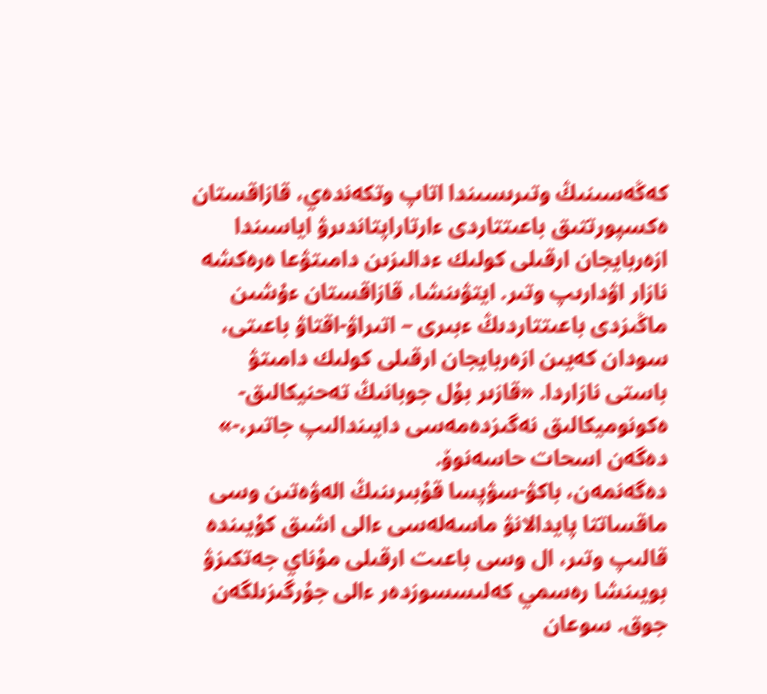كەڭەسىنىڭ وتىرىسىندا اتاپ وتكەندەي، قازاقستان ەكسپورتتىق باعىتتاردى ءارتاراپتاندىرۋ اياسىندا ازەربايجان ارقىلى كولىك ءدالىزىن دامىتۋعا ەرەكشە نازار اۋدارىپ وتىر. ايتۋىنشا، قازاقستان ءۇشىن ماڭىزدى باعىتتاردىڭ ءبىرى – اتىراۋ-اقتاۋ باعىتى، سودان كەيىن ازەربايجان ارقىلى كولىك دامىتۋ باستى نازاردا. «قازىر بۇل جوبانىڭ تەحنيكالىق-ەكونوميكالىق نەگىزدەمەسى دايىندالىپ جاتىر،-» دەگەن اسحات حاسەنوۆ.
دەگەنمەن، باكۋ-سۋپسا قۇبىرىنىڭ الەۋەتىن وسى ماقساتتا پايدالانۋ ماسەلەسى ءالى اشىق كۇيىندە قالىپ وتىر، ال وسى باعىت ارقىلى مۇناي جەتكىزۋ بويىنشا رەسمي كەلىسسوزدەر ءالى جۇرگىزىلگەن جوق. سوعان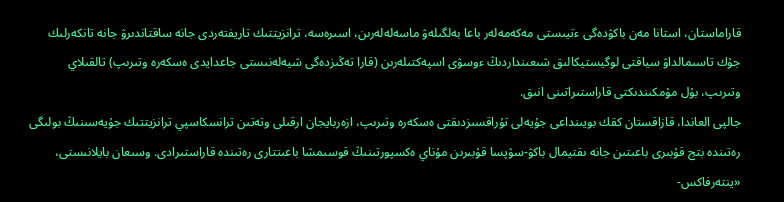قاراماستان، استانا مەن باكۋدەگى ءتيىستى مەكەمەلەر باعا بەلگىلەۋ ماسەلەلەرىن، اسىرەسە، ترانزيتتىك تاريفتەردى جانە ساقتاندىرۋ جانە تانكەرلىك جۇك تاسىمالداۋ سياقتى لوگيستيكالىق شىعىنداردىڭ ءوسۋى اسپەكتىلەرىن (قارا تەڭىزدەگى شيەلەنىستى جاعدايدى ەسكەرە وتىرىپ) تالقىلاي وتىرىپ، بۇل مۇمكىندىكتى قاراستىراتىنى انىق.
جالپى العاندا، قازاقستان كقك بويىنداعى جۇيەلى تۇراقسىزدىقتى ەسكەرە وتىرىپ، ازەربايجان ارقىلى وتەتىن ترانسكاسپي ترانزيتتىك جۇيەسىنىڭ بولىگى رەتىندە بتج قۇبىرى باعىتىن جانە ىقتيمال باكۋ-سۋپسا قۇبىرىن مۇناي ەكسپورتىنىڭ قوسىمشا باعىتتارى رەتىندە قاراستىرادى. وسىعان بايلانىستى، «ينتەرفاكس-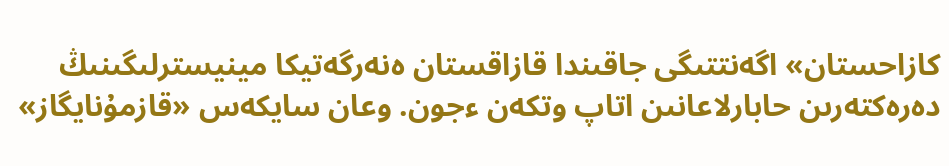كازاحستان» اگەنتتىگى جاقىندا قازاقستان ەنەرگەتيكا مينيسترلىگىنىڭ دەرەكتەرىن حابارلاعانىن اتاپ وتكەن ءجون. وعان سايكەس «قازمۇنايگاز»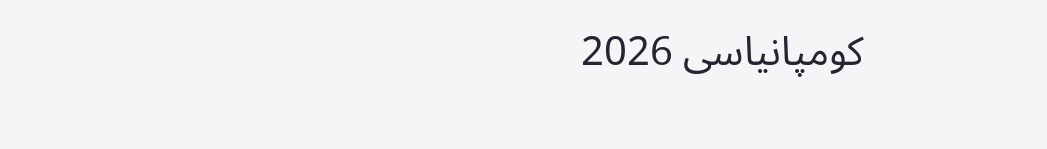كومپانياسى 2026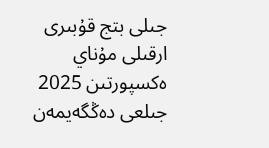جىلى بتج قۇبىرى ارقىلى مۇناي ەكسپورتىن 2025 جىلعى دەڭگەيمەن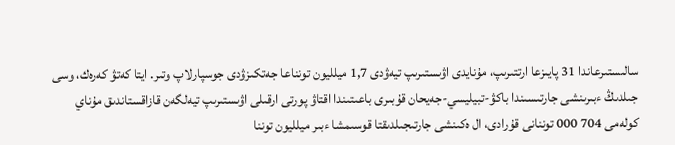سالىستىرعاندا 31 پايىزعا ارتتىرىپ، مۇنايدى اۋىستىرىپ تيەۋدى 1,7 ميلليون تونناعا جەتكىزۋدى جوسپارلاپ وتىر. ايتا كەتۋ كەرەك، وسى جىلدىڭ ءبىرىنشى جارتىسىندا باكۋ-تبيليسي-جەيحان قۇبىرى باعىتىندا اقتاۋ پورتى ارقىلى اۋىستىرىپ تيەلگەن قازاقستاندىق مۇناي كولەمى 704 000 توننانى قۇرادى، ال ەكىنشى جارتىجىلدىقتا قوسىمشا ءبىر ميلليون توننا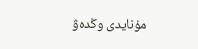مۇنايدى وڭدەۋ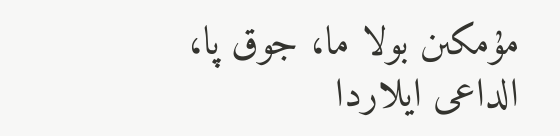مۇمكىن بولا ما، جوق پا، الداعى ايلاردا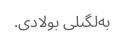بەلگىلى بولادى.